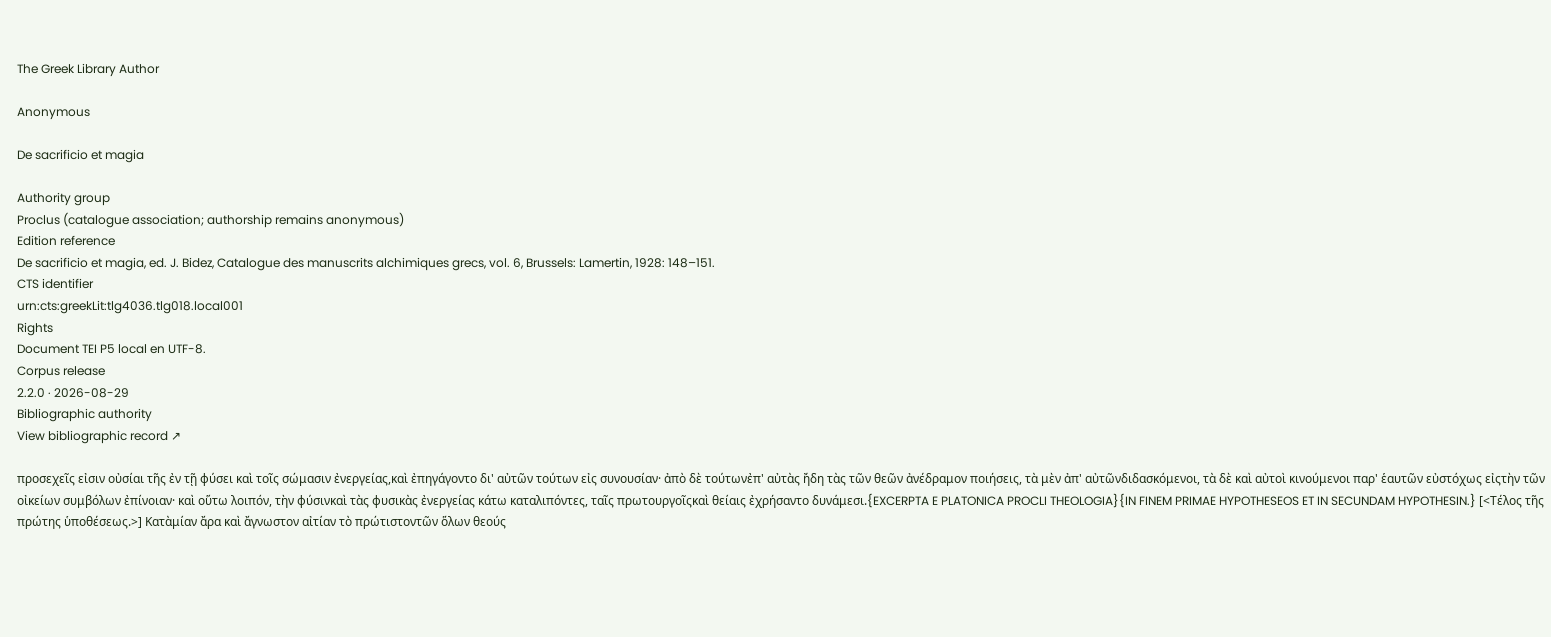The Greek Library Author

Anonymous

De sacrificio et magia

Authority group
Proclus (catalogue association; authorship remains anonymous)
Edition reference
De sacrificio et magia, ed. J. Bidez, Catalogue des manuscrits alchimiques grecs, vol. 6, Brussels: Lamertin, 1928: 148–151.
CTS identifier
urn:cts:greekLit:tlg4036.tlg018.local001
Rights
Document TEI P5 local en UTF-8.
Corpus release
2.2.0 · 2026-08-29
Bibliographic authority
View bibliographic record ↗

προσεχεῖς εἰσιν οὐσίαι τῆς ἐν τῇ φύσει καὶ τοῖς σώμασιν ἐνεργείας,καὶ ἐπηγάγοντο δι' αὐτῶν τούτων εἰς συνουσίαν· ἀπὸ δὲ τούτωνἐπ' αὐτὰς ἤδη τὰς τῶν θεῶν ἀνέδραμον ποιήσεις, τὰ μὲν ἀπ' αὐτῶνδιδασκόμενοι, τὰ δὲ καὶ αὐτοὶ κινούμενοι παρ' ἑαυτῶν εὐστόχως εἰςτὴν τῶν οἰκείων συμβόλων ἐπίνοιαν· καὶ οὕτω λοιπόν, τὴν φύσινκαὶ τὰς φυσικὰς ἐνεργείας κάτω καταλιπόντες, ταῖς πρωτουργοῖςκαὶ θείαις ἐχρήσαντο δυνάμεσι.{EXCERPTA E PLATONICA PROCLI THEOLOGIA}{IN FINEM PRIMAE HYPOTHESEOS ET IN SECUNDAM HYPOTHESIN.} [<Τέλος τῆς πρώτης ὑποθέσεως.>] Κατὰμίαν ἄρα καὶ ἄγνωστον αἰτίαν τὸ πρώτιστοντῶν ὅλων θεούς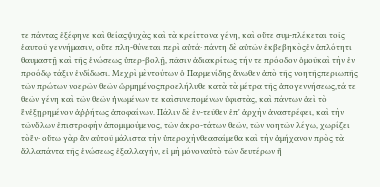τε πάντας ἐξέφηνε καὶ θείαςψυχὰς καὶ τὰ κρείττονα γένη, καὶ οὔτε συμ-πλέκεται τοῖς ἑαυτοῦ γεννήμασιν, οὔτε πλη-θύνεται περὶ αὐτά· πάντη δὲ αὐτῶν ἐκβεβηκὸςἐν ἁπλότητι θαυμαστῇ καὶ τῆς ἑνώσεως ὑπερ-βολῇ, πᾶσιν ἀδιακρίτως τήν τε πρόοδον ὁμοῦκαὶ τὴν ἐν προόδῳ τάξιν ἐνδίδωσι. Μεχρὶ μὲντούτων ὁ Παρμενίδης ἄνωθεν ἀπὸ τῆς νοητῆςπεριωπῆς τῶν πρώτων νοερῶν θεῶν ὡρμημένοςπροελήλυθε κατὰ τὰ μέτρα τῆς ἀπογεννήσεως,τά τε θεῶν γένη καὶ τῶν θεῶν ἡνωμένων τε καὶσυνεπομένων ὑφιστὰς, καὶ πάντων ἀεὶ τὸ ἓνἐξῃρημένον ἀῤῥήτως ἀποφαίνων. Πάλιν δὲ ἐν-τεῦθεν ἐπ' ἀρχὴν ἀναστρέφει, καὶ τὴν τῶνὅλων ἐπιστροφὴν ἀπομιμούμενος, τῶν ἀκρο-τάτων θεῶν, τῶν νοητῶν λέγω, χωρίζει τὸἕν· οὕτω γὰρ ἂν αὐτοῦ μάλιστα τὴν ὑπεροχὴνθεασαίμεθα καὶ τὴν ἀμήχανον πρὸς τὰ ἄλλαπάντα τῆς ἑνώσεως ἐξαλλαγὴν, εἰ μὴ μόνοναὐτὸ τῶν δευτέρων ἢ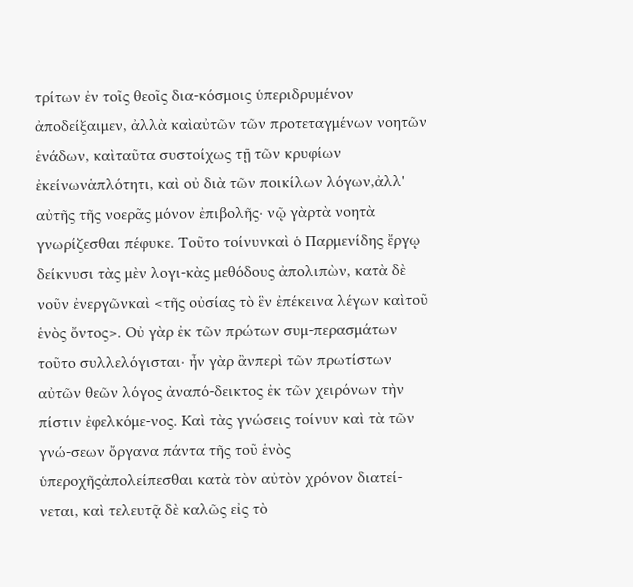τρίτων ἐν τοῖς θεοῖς δια-κόσμοις ὑπεριδρυμένον ἀποδείξαιμεν, ἀλλὰ καὶαὐτῶν τῶν προτεταγμένων νοητῶν ἑνάδων, καὶταῦτα συστοίχως τῇ τῶν κρυφίων ἐκείνωνἁπλότητι, καὶ οὐ διὰ τῶν ποικίλων λόγων,ἀλλ' αὐτῆς τῆς νοερᾶς μόνον ἐπιβολῆς· νῷ γὰρτὰ νοητὰ γνωρίζεσθαι πέφυκε. Τοῦτο τοίνυνκαὶ ὁ Παρμενίδης ἔργῳ δείκνυσι τὰς μὲν λογι-κὰς μεθόδους ἀπολιπὼν, κατὰ δὲ νοῦν ἐνεργῶνκαὶ <τῆς οὐσίας τὸ ἓν ἐπέκεινα λέγων καὶτοῦ ἑνὸς ὄντος>. Οὐ γὰρ ἐκ τῶν πρώτων συμ-περασμάτων τοῦτο συλλελόγισται· ἦν γὰρ ἂνπερὶ τῶν πρωτίστων αὐτῶν θεῶν λόγος ἀναπό-δεικτος ἐκ τῶν χειρόνων τὴν πίστιν ἐφελκόμε-νος. Καὶ τὰς γνώσεις τοίνυν καὶ τὰ τῶν γνώ-σεων ὄργανα πάντα τῆς τοῦ ἑνὸς ὑπεροχῆςἀπολείπεσθαι κατὰ τὸν αὐτὸν χρόνον διατεί-νεται, καὶ τελευτᾷ δὲ καλῶς εἰς τὸ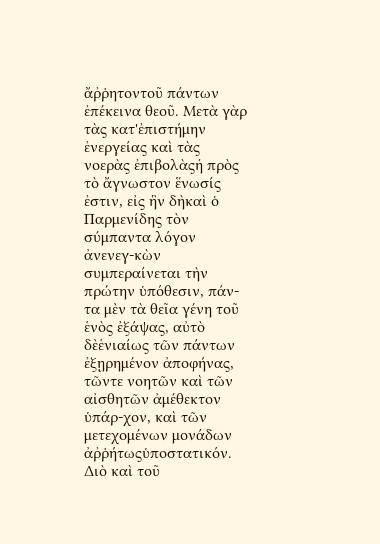ἄῤῥητοντοῦ πάντων ἐπέκεινα θεοῦ. Μετὰ γὰρ τὰς κατ'ἐπιστήμην ἐνεργείας καὶ τὰς νοερὰς ἐπιβολὰςἡ πρὸς τὸ ἄγνωστον ἕνωσίς ἐστιν, εἰς ἣν δὴκαὶ ὁ Παρμενίδης τὸν σύμπαντα λόγον ἀνενεγ-κὼν συμπεραίνεται τὴν πρώτην ὑπόθεσιν, πάν-τα μὲν τὰ θεῖα γένη τοῦ ἑνὸς ἐξάψας, αὐτὸ δὲἑνιαίως τῶν πάντων ἐξῃρημένον ἀποφήνας, τῶντε νοητῶν καὶ τῶν αἰσθητῶν ἀμέθεκτον ὑπάρ-χον, καὶ τῶν μετεχομένων μονάδων ἀῤῥήτωςὑποστατικόν. Διὸ καὶ τοῦ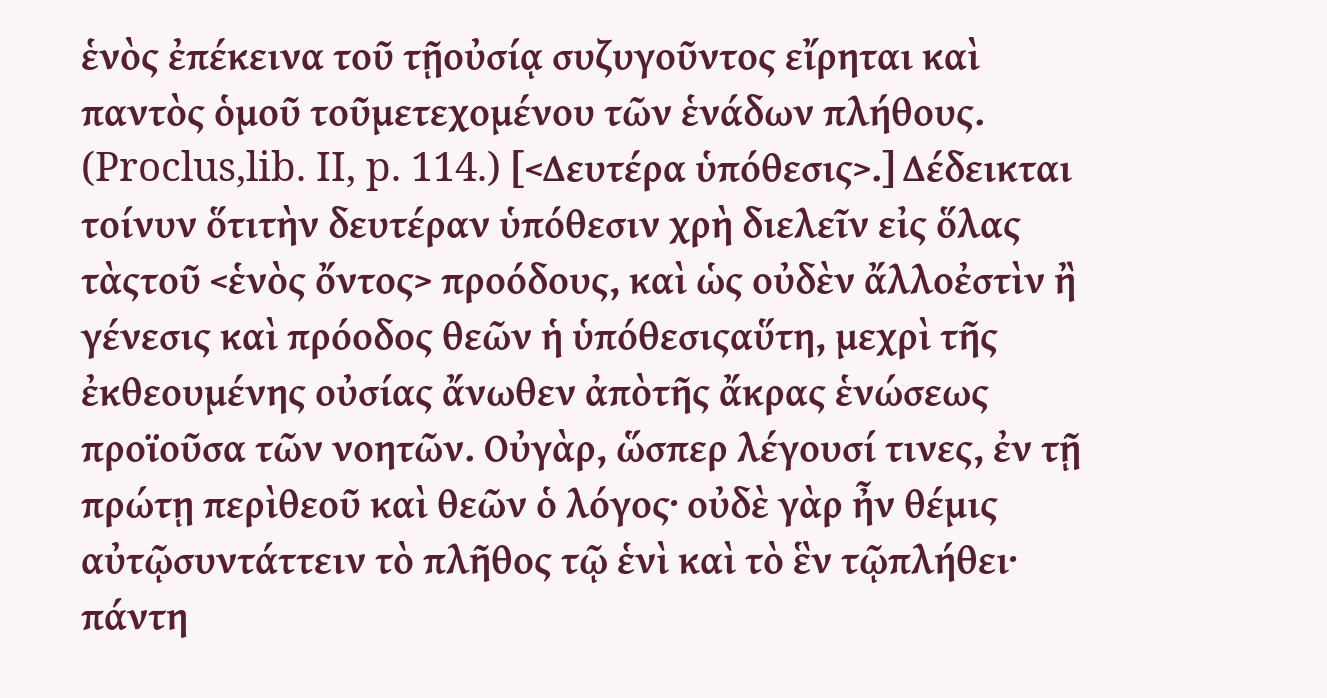ἑνὸς ἐπέκεινα τοῦ τῇοὐσίᾳ συζυγοῦντος εἴρηται καὶ παντὸς ὁμοῦ τοῦμετεχομένου τῶν ἑνάδων πλήθους. (Proclus,lib. II, p. 114.) [<Δευτέρα ὑπόθεσις>.] Δέδεικται τοίνυν ὅτιτὴν δευτέραν ὑπόθεσιν χρὴ διελεῖν εἰς ὅλας τὰςτοῦ <ἑνὸς ὄντος> προόδους, καὶ ὡς οὐδὲν ἄλλοἐστὶν ἢ γένεσις καὶ πρόοδος θεῶν ἡ ὑπόθεσιςαὕτη, μεχρὶ τῆς ἐκθεουμένης οὐσίας ἄνωθεν ἀπὸτῆς ἄκρας ἑνώσεως προϊοῦσα τῶν νοητῶν. Οὐγὰρ, ὥσπερ λέγουσί τινες, ἐν τῇ πρώτῃ περὶθεοῦ καὶ θεῶν ὁ λόγος· οὐδὲ γὰρ ἦν θέμις αὐτῷσυντάττειν τὸ πλῆθος τῷ ἑνὶ καὶ τὸ ἓν τῷπλήθει· πάντη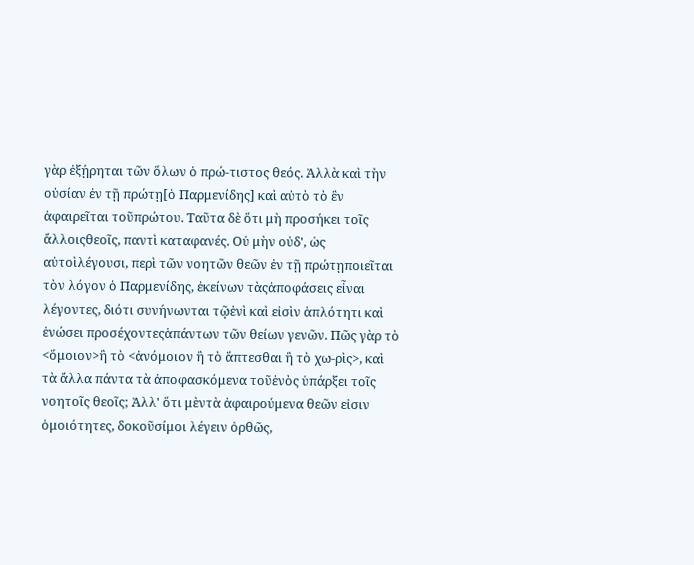γὰρ ἐξῄρηται τῶν ὅλων ὁ πρώ-τιστος θεός. Ἀλλὰ καὶ τὴν οὐσίαν ἐν τῇ πρώτῃ[ὁ Παρμενίδης] καὶ αὐτὸ τὸ ἓν ἀφαιρεῖται τοῦπρώτου. Ταῦτα δὲ ὅτι μὴ προσήκει τοῖς ἄλλοιςθεοῖς, παντὶ καταφανές. Οὐ μὴν οὐδ', ὡς αὐτοὶλέγουσι, περὶ τῶν νοητῶν θεῶν ἐν τῇ πρώτῃποιεῖται τὸν λόγον ὁ Παρμενίδης, ἐκείνων τὰςἀποφάσεις εἶναι λέγοντες, διότι συνήνωνται τῷἑνὶ καὶ εἰσὶν ἁπλότητι καὶ ἑνώσει προσέχοντεςἁπάντων τῶν θείων γενῶν. Πῶς γὰρ τὸ <ὅμοιον>ἢ τὸ <ἀνόμοιον ἢ τὸ ἅπτεσθαι ἢ τὸ χω-ρὶς>, καὶ τὰ ἄλλα πάντα τὰ ἀποφασκόμενα τοῦἑνὸς ὑπάρξει τοῖς νοητοῖς θεοῖς; Ἀλλ' ὅτι μὲντὰ ἀφαιρούμενα θεῶν εἰσιν ὁμοιότητες, δοκοῦσίμοι λέγειν ὀρθῶς,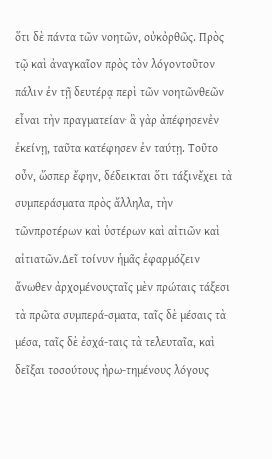ὅτι δὲ πάντα τῶν νοητῶν, οὐκὀρθῶς. Πρὸς τῷ καὶ ἀναγκαῖον πρὸς τὸν λόγοντοῦτον πάλιν ἐν τῇ δευτέρᾳ περὶ τῶν νοητῶνθεῶν εἶναι τὴν πραγματείαν· ἃ γὰρ ἀπέφησενἐν ἐκείνῃ, ταῦτα κατέφησεν ἐν ταύτῃ. Τοῦτο οὖν, ὥσπερ ἔφην, δέδεικται ὅτι τάξινἔχει τὰ συμπεράσματα πρὸς ἄλληλα, τὴν τῶνπροτέρων καὶ ὑστέρων καὶ αἰτιῶν καὶ αἰτιατῶν.Δεῖ τοίνυν ἡμᾶς ἐφαρμόζειν ἄνωθεν ἀρχομένουςταῖς μὲν πρώταις τάξεσι τὰ πρῶτα συμπερά-σματα, ταῖς δὲ μέσαις τὰ μέσα, ταῖς δὲ ἐσχά-ταις τὰ τελευταῖα, καὶ δεῖξαι τοσούτους ἠρω-τημένους λόγους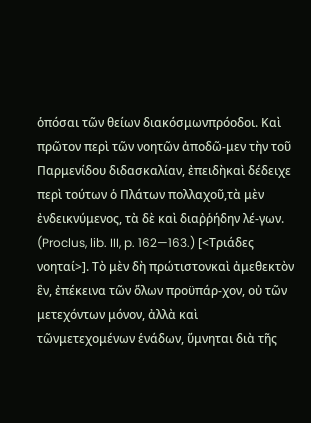ὁπόσαι τῶν θείων διακόσμωνπρόοδοι. Καὶ πρῶτον περὶ τῶν νοητῶν ἀποδῶ-μεν τὴν τοῦ Παρμενίδου διδασκαλίαν, ἐπειδὴκαὶ δέδειχε περὶ τούτων ὁ Πλάτων πολλαχοῦ,τὰ μὲν ἐνδεικνύμενος, τὰ δὲ καὶ διαῤῥήδην λέ-γων. (Proclus, lib. III, p. 162—163.) [<Τριάδες νοηταί>]. Τὸ μὲν δὴ πρώτιστονκαὶ ἀμεθεκτὸν ἓν, ἐπέκεινα τῶν ὅλων προϋπάρ-χον, οὐ τῶν μετεχόντων μόνον, ἀλλὰ καὶ τῶνμετεχομένων ἑνάδων, ὕμνηται διὰ τῆς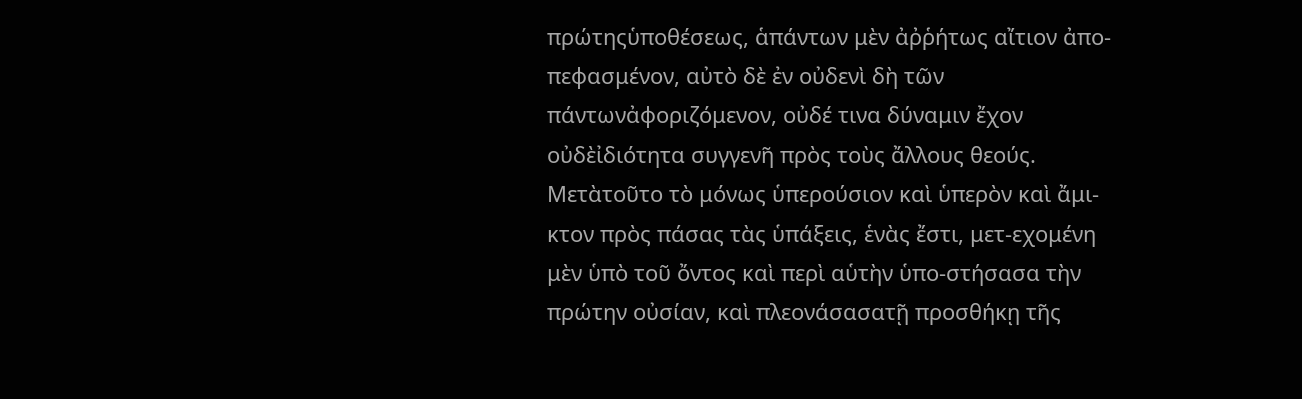πρώτηςὑποθέσεως, ἁπάντων μὲν ἀῤῥήτως αἴτιον ἀπο-πεφασμένον, αὐτὸ δὲ ἐν οὐδενὶ δὴ τῶν πάντωνἀφοριζόμενον, οὐδέ τινα δύναμιν ἔχον οὐδὲἰδιότητα συγγενῆ πρὸς τοὺς ἄλλους θεούς. Μετὰτοῦτο τὸ μόνως ὑπερούσιον καὶ ὑπερὸν καὶ ἄμι-κτον πρὸς πάσας τὰς ὑπάξεις, ἑνὰς ἔστι, μετ-εχομένη μὲν ὑπὸ τοῦ ὄντος καὶ περὶ αὑτὴν ὑπο-στήσασα τὴν πρώτην οὐσίαν, καὶ πλεονάσασατῇ προσθήκῃ τῆς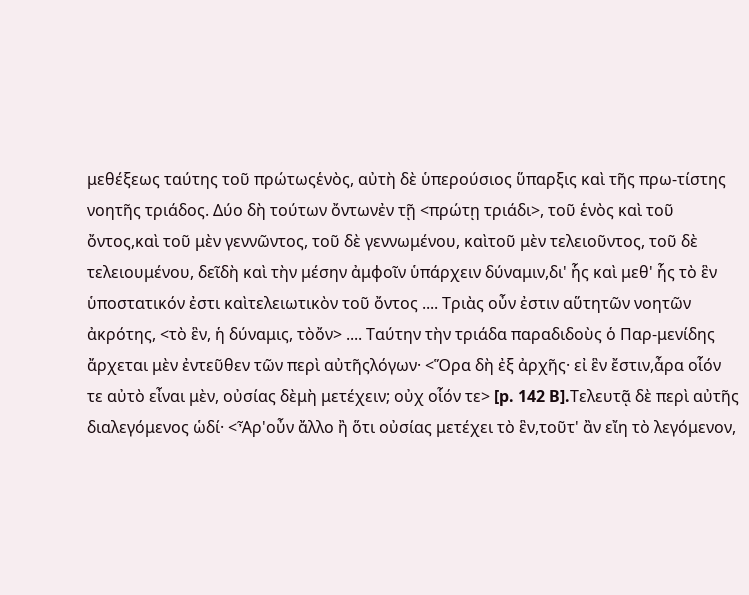μεθέξεως ταύτης τοῦ πρώτωςἑνὸς, αὐτὴ δὲ ὑπερούσιος ὕπαρξις καὶ τῆς πρω-τίστης νοητῆς τριάδος. Δύο δὴ τούτων ὄντωνἐν τῇ <πρώτῃ τριάδι>, τοῦ ἑνὸς καὶ τοῦ ὄντος,καὶ τοῦ μὲν γεννῶντος, τοῦ δὲ γεννωμένου, καὶτοῦ μὲν τελειοῦντος, τοῦ δὲ τελειουμένου, δεῖδὴ καὶ τὴν μέσην ἀμφοῖν ὑπάρχειν δύναμιν,δι' ἧς καὶ μεθ' ἧς τὸ ἓν ὑποστατικόν ἐστι καὶτελειωτικὸν τοῦ ὄντος .... Τριὰς οὖν ἐστιν αὕτητῶν νοητῶν ἀκρότης, <τὸ ἓν, ἡ δύναμις, τὸὄν> .... Ταύτην τὴν τριάδα παραδιδοὺς ὁ Παρ-μενίδης ἄρχεται μὲν ἐντεῦθεν τῶν περὶ αὐτῆςλόγων· <Ὅρα δὴ ἐξ ἀρχῆς· εἰ ἓν ἔστιν,ἆρα οἷόν τε αὐτὸ εἶναι μὲν, οὐσίας δὲμὴ μετέχειν; οὐχ οἷόν τε> [p. 142 B].Τελευτᾷ δὲ περὶ αὐτῆς διαλεγόμενος ὡδί· <Ἆρ'οὖν ἄλλο ἢ ὅτι οὐσίας μετέχει τὸ ἓν,τοῦτ' ἂν εἴη τὸ λεγόμενον,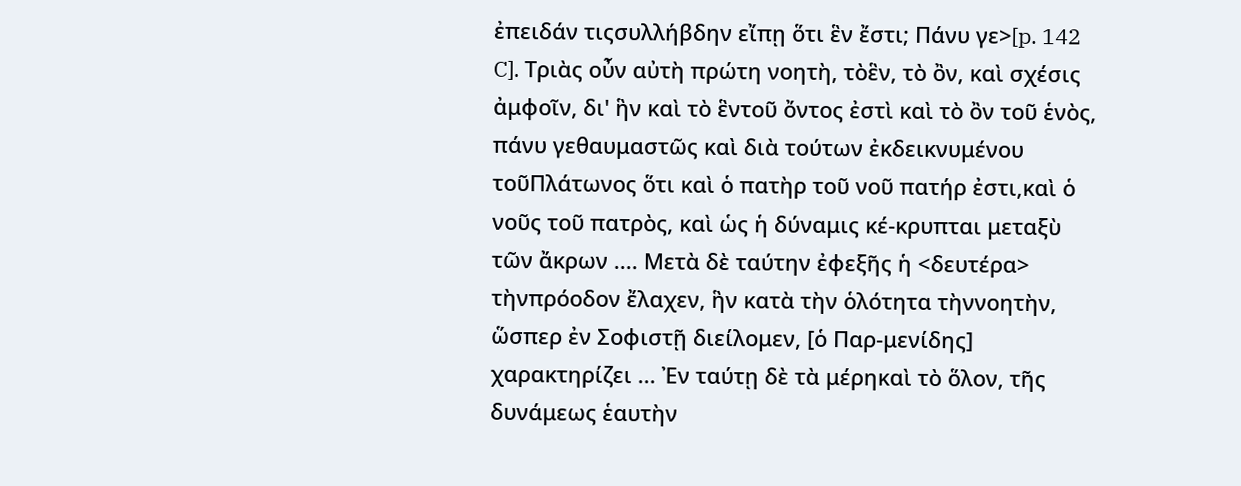ἐπειδάν τιςσυλλήβδην εἴπῃ ὅτι ἓν ἔστι; Πάνυ γε>[p. 142 C]. Τριὰς οὖν αὐτὴ πρώτη νοητὴ, τὸἓν, τὸ ὂν, καὶ σχέσις ἀμφοῖν, δι' ἣν καὶ τὸ ἓντοῦ ὄντος ἐστὶ καὶ τὸ ὂν τοῦ ἑνὸς, πάνυ γεθαυμαστῶς καὶ διὰ τούτων ἐκδεικνυμένου τοῦΠλάτωνος ὅτι καὶ ὁ πατὴρ τοῦ νοῦ πατήρ ἐστι,καὶ ὁ νοῦς τοῦ πατρὸς, καὶ ὡς ἡ δύναμις κέ-κρυπται μεταξὺ τῶν ἄκρων .... Μετὰ δὲ ταύτην ἐφεξῆς ἡ <δευτέρα> τὴνπρόοδον ἔλαχεν, ἣν κατὰ τὴν ὁλότητα τὴννοητὴν, ὥσπερ ἐν Σοφιστῇ διείλομεν, [ὁ Παρ-μενίδης] χαρακτηρίζει ... Ἐν ταύτῃ δὲ τὰ μέρηκαὶ τὸ ὅλον, τῆς δυνάμεως ἑαυτὴν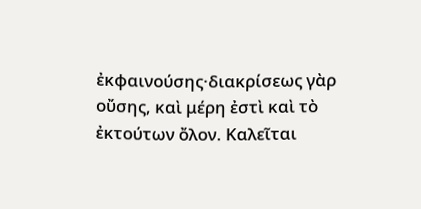ἐκφαινούσης·διακρίσεως γὰρ οὔσης, καὶ μέρη ἐστὶ καὶ τὸ ἐκτούτων ὄλον. Καλεῖται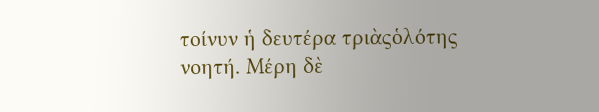τοίνυν ἡ δευτέρα τριὰςὁλότης νοητή. Μέρη δὲ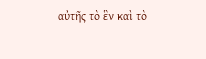αὐτῆς τὸ ἓν καὶ τὸ